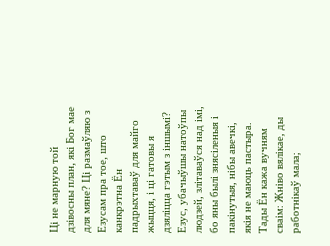Ці не марную той дзівосны план, які Бог мае для мяне? Цi размаўляю з Езусам пра тое, што канкрэтна Ён падрыхтаваў для майго жыцця, і ці гатовы я дзяліцца гэтым з іншымі?
Езус, убачыўшы натоўпы людзей, злітаваўся над імі, бо яны былі знясіленыя і пакінутыя, нібы авечкі, якія не маюць пастыра. Тады Ён кажа вучням сваім: Жніво вялікае, ды работнікаў мала;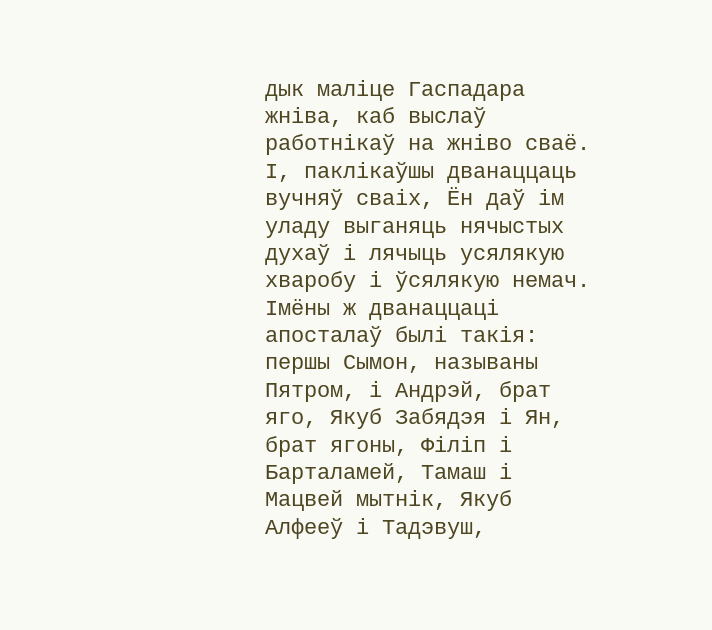дык маліце Гаспадара жніва, каб выслаў работнікаў на жніво сваё. І, паклікаўшы дванаццаць вучняў сваіх, Ён даў ім уладу выганяць нячыстых духаў і лячыць усялякую хваробу і ўсялякую немач. Імёны ж дванаццаці апосталаў былі такія: першы Сымон, называны Пятром, і Андрэй, брат яго, Якуб Забядэя і Ян, брат ягоны, Філіп і Барталамей, Тамаш і Мацвей мытнік, Якуб Алфееў і Тадэвуш,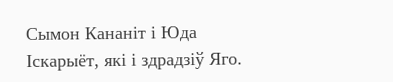Сымон Кананіт і Юда Іскарыёт, які і здрадзіў Яго.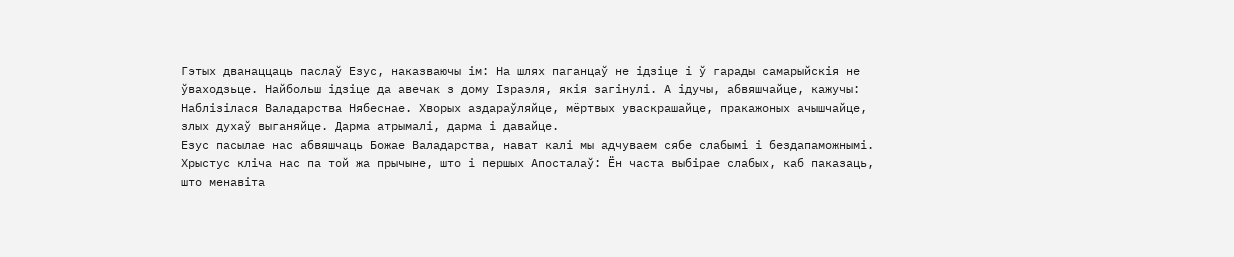Гэтых дванаццаць паслаў Езус, наказваючы ім: На шлях паганцаў не ідзіце і ў гарады самарыйскія не ўваходзьце. Найбольш ідзіце да авечак з дому Ізраэля, якія загінулі. А ідучы, абвяшчайце, кажучы: Наблізілася Валадарства Нябеснае. Хворых аздараўляйце, мёртвых уваскрашайце, пракажоных ачышчайце, злых духаў выганяйце. Дарма атрымалі, дарма і давайце.
Езус пасылае нас абвяшчаць Божае Валадарства, нават калі мы адчуваем сябе слабымі і бездапаможнымі. Хрыстус кліча нас па той жа прычыне, што і першых Апосталаў: Ён часта выбірае слабых, каб паказаць, што менавіта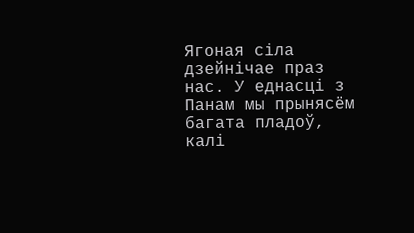Ягоная сіла дзейнічае праз нас. У еднасцi з Панам мы прынясём багата пладоў, калі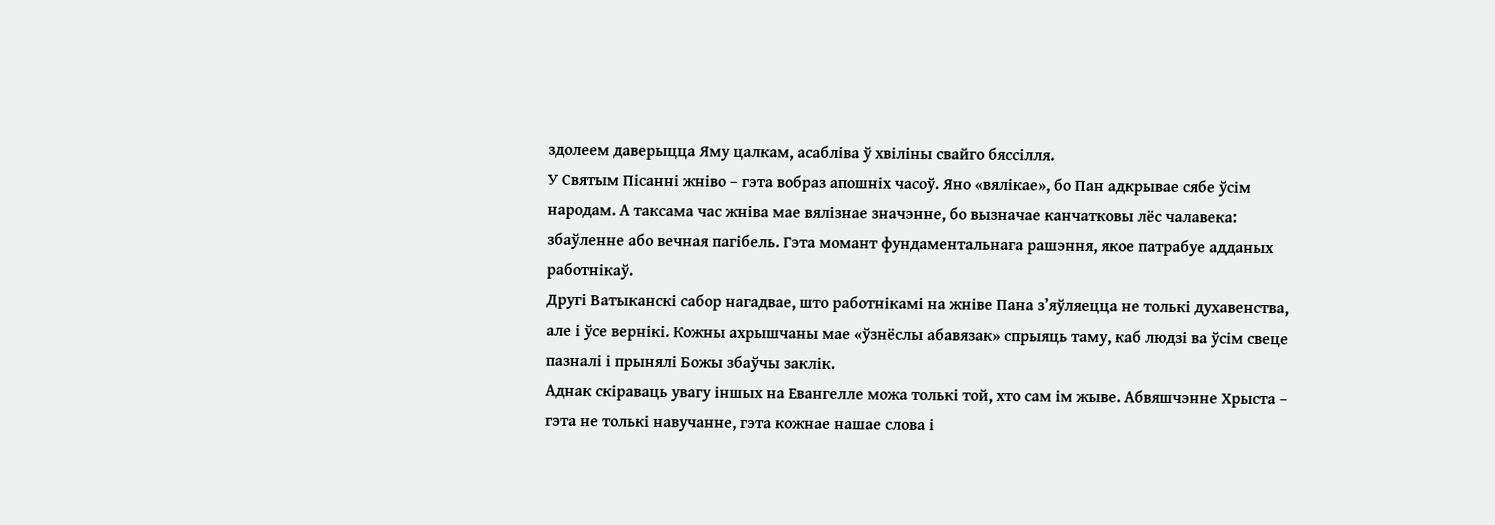здолеем даверыцца Яму цалкам, асабліва ў хвіліны свайго бяссiлля.
У Святым Пісанні жніво – гэта вобраз апошніх часоў. Яно «вялікае», бо Пан адкрывае сябе ўсім народам. А таксама час жнiва мае вялiзнае значэнне, бо вызначае канчатковы лёс чалавека: збаўленне або вечная пагiбель. Гэта момант фундаментальнага рашэння, якое патрабуе адданых работнiкаў.
Другі Ватыканскі сабор нагадвае, што работнікамі на жніве Пана з’яўляецца не толькі духавенства, але і ўсе вернікі. Кожны ахрышчаны мае «ўзнёслы абавязак» спрыяць таму, каб людзі ва ўсім свеце пазналі і прынялі Божы збаўчы заклік.
Аднак скіраваць увагу іншых на Евангелле можа толькі той, хто сам ім жыве. Абвяшчэнне Хрыста – гэта не толькі навучанне, гэта кожнае нашае слова і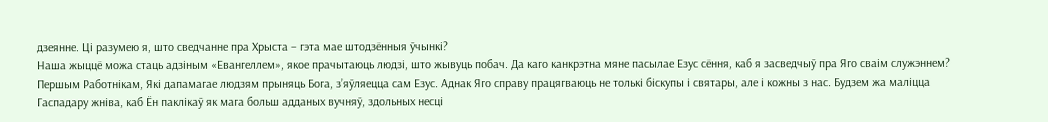дзеянне. Ці разумею я, што сведчанне пра Хрыста – гэта мае штодзённыя ўчынкі?
Наша жыццё можа стаць адзіным «Евангеллем», якое прачытаюць людзі, што жывуць побач. Да каго канкрэтна мяне пасылае Езус сёння, каб я засведчыў пра Яго сваім служэннем?
Першым Работнікам, Які дапамагае людзям прыняць Бога, з’яўляецца сам Езус. Аднак Яго справу працягваюць не толькі біскупы і святары, але і кожны з нас. Будзем жа маліцца Гаспадару жніва, каб Ён паклікаў як мага больш адданых вучняў, здольных несці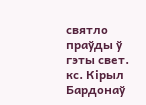святло праўды ў гэты свет.
кс. Кірыл Бардонаў